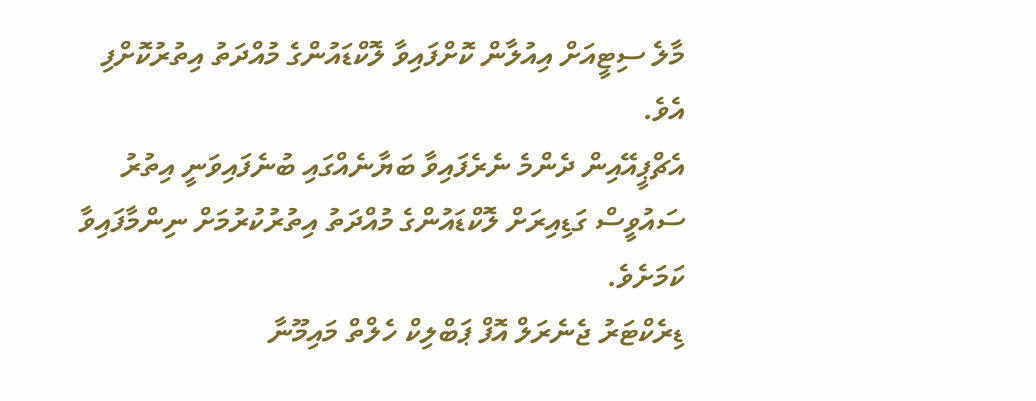މާލެ ސިޓީއަށް އިއުލާން ކޮށްފައިވާ ލޮކްޑައުންގެ މުއްދަތު އިތުރުކޮށްފި އެވެ.
އެޗްޕީއޭއިން ދެންމެ ނެރެފައިވާ ބަޔާނެއްގައި ބުނެފައިވަނީ އިތުރު ސައުވީސް ގަޑިއިރަށް ލޮކްޑައުންގެ މުއްދަތު އިތުރުކުރުމަށް ނިންމާފައިވާ ކަމަށެވެ.
ޑިރެކްޓަރު ޖެނެރަލް އޮފް ޕަބްލިކް ހެލްތް މައިމޫނާ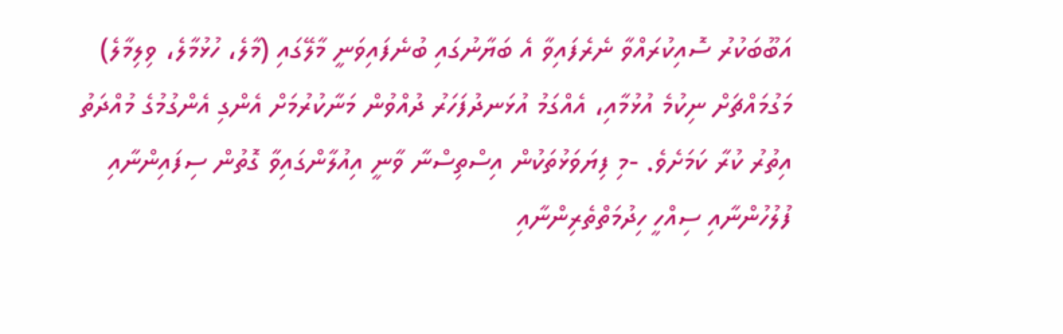އަބޫބަކުރު ސޮއިކުރައްވާ ނެރެފައިވާ އެ ބަޔާނުގައި ބުނެފައިވަނީ މާލޭގައި (މާލެ، ހުޅުމާލެ، ވިލިމާލެ) މަގުމައްޗަށް ނިކުމެ އުޅުމާއި، އެއްގަމު އުޅަނދުފަހަރު ދުއްވުން މަނާކުރުމަށް އެންގި އެންގުމުގެ މުއްދަތު އިތުރު ކުރާ ކަމަށެވެ. -މި ފިޔަވަޅުތަކުން އިސްތިސްނާ ވާނީ އިއުލާންގައިވާ ގޮތުން ސިފައިންނާއި ފުލުހުންނާއި ސިއްހީ ހިދުމަތްތެރިންނާއި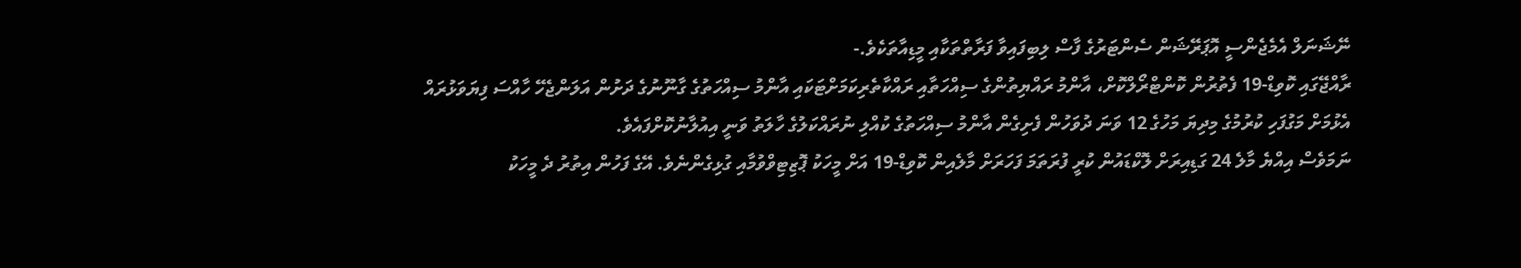ނޭޝަނަލް އެމެޖެންސީ އޮޕަރޭޝަން ސެންޓަރުގެ ފާސް ލިބިފައިވާ ފަރާތްތަކާއި މީޑިއާތަކެވެ.-
ރާއްޖޭގައި ކޮވިޑް-19 ފެތުރުން ކޮންޓްރޯލްކޮށް، އާންމު ރައްޔިތުންގެ ސިއްހަތާއި ރައްކާތެރިކަމަށްޓަކައި އާންމު ސިއްހަތުގެ ގާނޫނުގެ ދަށުން އަލަންޖެހޭ ހާއްސަ ފިޔަވަޅުރައް އެޅުމަށް މަގުފަހި ކުރުމުގެ މިދިޔަ މަހުގެ 12 ވަނަ ދުވަހުން ފެށިގެން އާންމު ސިއްހަތުގެ ކުއްލި ނުރައްކަލުގެ ހާލަތު ވަނީ އިއުލާނުކޮށްފައެވެ.
ނަމަވެސް އިއްޔެ މާލެ 24 ގަޑިއިރަށް ލޮކްޑައުން ކުރީ ފުރަތަމަ ފަހަރަށް މާލެއިން ކޮވިޑް-19 އަށް މީހަކު ޕޮޒިޓިވްވުމާއި ގުޅިގެންނެވެ. އޭގެ ފަހުން އިތުރު ދެ މީހަކު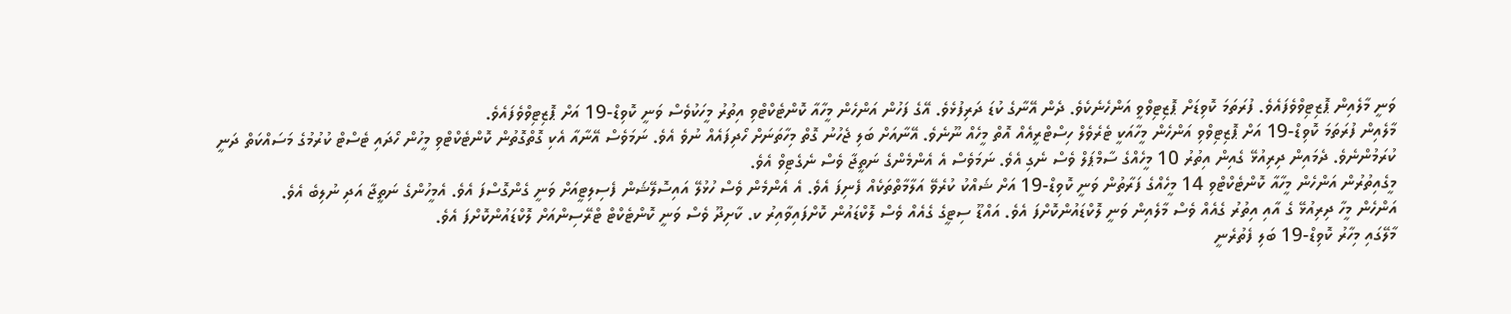ވަނީ މާލެއިން ޕޮޒިޓިވްވެފައެވެ. ފުރަތަމަ ކޮވިޑަށް ޕޮޒިޓިވްވީ އަންހެނެކެވެ. ދެން އޭނާގެ ކުޑަ ދަރިފުޅެވެ. އޭގެ ފަހުން އަންހެން މީހާއާ ކޮންޓެކްޓްވި އިތުރު މީހަކުވެސް ވަނީ ކޮވިޑް-19 އަށް ޕޮޒިޓިވްވެފައެވެ.
މާލެއިން ފުރަތަމަ ކޮވިޑް-19 އަށް ޕޮޒިޓިވްވި އަންހެން މީހާއަކީ ޓެރެވެލް ހިސްޓްރީއެއް އޮތް މީހެއް ނޫނެވެ. އޭނާއަށް ބަލި ޖެހުނު ގޮތް މިހާތަނަށް ހޯދިފައެއް ނުވެ އެވެ. ނަމަވެސް އޭނާއާ އެކި ގޮތްގޮތުން ކޮންޓެކްޓްވި މީހުން ހޯދައި ޓެސްޓް ކުރުމުގެ މަސައްކަތް ދަނީ ކުރަމުންނެވެ. ދެމައިން ދިރިއުޅޭ ގެއިން އިތުރު 10 މީހެއްގެ ސާމްޕަލް ވެސް ނެގި އެވެ. ނަމަވެސް އެ އެންމެންގެ ނަތީޖާ ވެސް ނެގެޓިވް އެވެ.
މީގެއިތުރުން އަންހެން މީހާއާ ކޮންޓެކްޓްވި 14 މީހެއްގެ ފަރާތުން ވަނީ ކޮވިޑް-19 އަށް ޝައްކު ކުރެވޭ އަލާމާތްތަކެއް ފެނިފަ އެވެ. އެ އެންމެން ވެސް ހުޅުލޭ އައިސޮލޭޝަން ފެސިލިޓީއަށް ވަނީ ގެންގޮސްފަ އެވެ. އެމީހުންގެ ނަތީޖާ އަދި ނުލިބެ އެވެ.
އަންހެން މީހާ ދިރިއުޅޭ ގެ އާއި އިތުރު ގެއެއް ވެސް މާލެއިން ވަނީ ލޮކްޑައުންކޮށްފަ އެވެ. އައްޑޫ ސިޓީގެ ގެއެއް ވެސް ލޮކްޑައުން ކޮށްފައިވާއިރު ކ. ކާށިދޫ ވެސް ވަނީ ކޮންޓެކްޓް ޓްރޭސިންއަށް ލޮކްޑައުންކޮށްފަ އެވެ.
މާލޭގައި މިހާރު ކޮވިޑް-19 ބަލި ފެތުރެނީ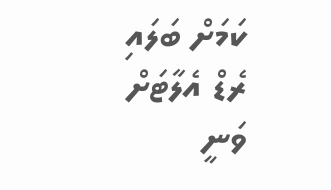ކަމަށް ބަލައި ރެޑް އެލާޓަށް ވަނީ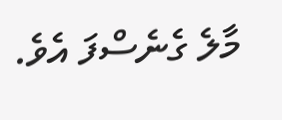މާލެ ގެނެސްފަ އެވެ.